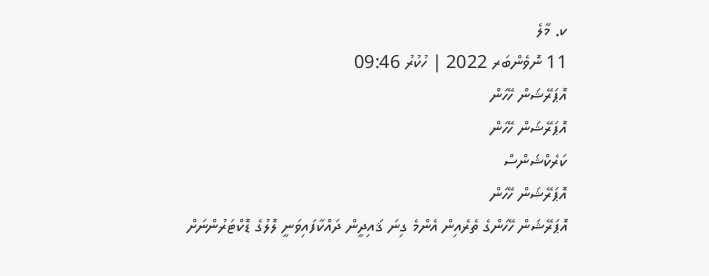ކ. މާލެ
11 ނޮވެންބަރ 2022 | ހުކުރު 09:46
އޮޕަރޭޝަން ހޭހަން
އޮޕަރޭޝަން ހޭހަން
ކަރެކްޝަންސް
އޮޕަރޭޝަން ހޭހަން
އޮޕަރޭޝަން ހޭހަންގެ ތެރެއިން އެންމެ ގިނަ ޤައިދީން ދައްކާފައިވަނީ ލޮލުގެ ޑޮކްޓަރުންނަށް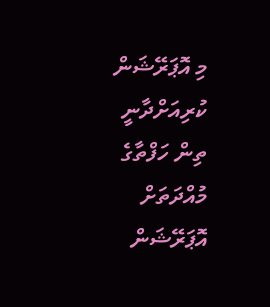މި އޮޕަރޭޝަން ކުރިއަށްދާނީ ތިން ހަފްތާގެ މުއްދަތަށް
އޮޕަރޭޝަން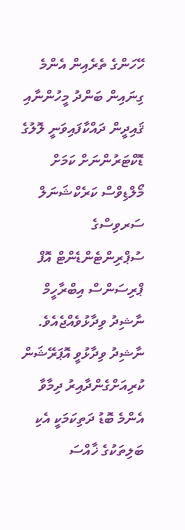ހޭހަންގެ ތެރެއިން އެންމެ ގިނައިން ބަންދު މީހުންނާއި ޤައިދީން ދައްކާފައިވަނީ ލޮލުގެ ޑޮކްޓަރުންނަށް ކަމަށް މޯލްޑިވްސް ކަރެކްޝަނަލް ސަރވިސްގެ ސުޕްރިންޓެންޑެންޓް އޮފް ޕްރިސަންސް އިބްރާހީމް ނާޝިދު ވިދާޅުވެއްޖެއެވެ.
ނާޝިދު ވިދާޅުވީ އޮޕަރޭޝަން ކުރިއަށްގެންދާއިރު ދިމާވާ އެންމެ ބޮޑު ދަތިކަމަކީ އެކި ބަލިތަކުގެ ޚާއްސަ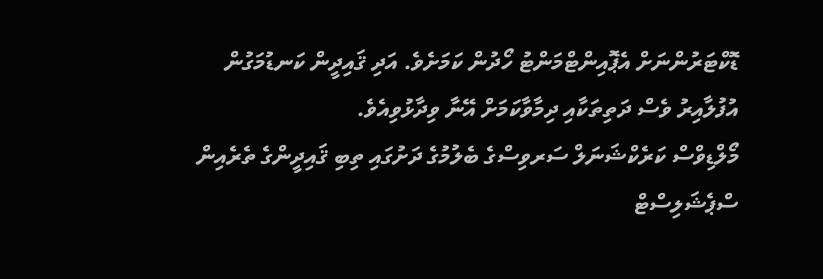ޑޮކްޓަރުންނަށް އެޕޮއިންޓްމަންޓު ހޯދުން ކަމަށެވެ. އަދި ޤައިދީން ކަނޑުމަގުން އުފުލާއިރު ވެސް ދަތިތަކާއި ދިމާވާކަމަށް އޭނާ ވިދާޅުވިއެވެ.
މޯލްޑިވްސް ކަރެކްޝަނަލް ސަރވިސްގެ ބެލުމުގެ ދަށުގައި ތިބި ޤައިދީންގެ ތެރެއިން ސްޕެޝަލިސްޓް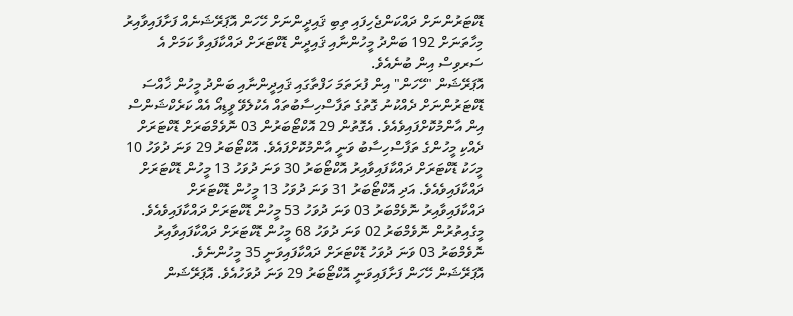ޑޮކްޓަރުންނަށް ދައްކަންޖެހިފައި ތިބި ޤައިދީންނަށް ހޭހަން އޮޕަރޭޝަނެއް ފަށާފައިވާއިރު މިހާތަނަށް 192 ބަންދު މީހުންނާއި ޤައިދީން ޑޮކްޓަރަށް ދައްކާފައިވާ ކަމަށް އެ ސަރވިސް އިން ބުނެއެވެ.
އޮޕަރޭޝަން "ހޭހަން" އިން ފުރަތަމަ ހަފްތާގައި ޤައިދީންނާއި ބަންދު މީހުން ޚާއްސަ ޑޮކްޓަރުންނަށް ދެއްކުނު ގޮތުގެ ތަފާސްހިސާބުތައް އެކުލެވޭ ވީޑިއޯ އެއް ކަރެކްޝަންސް އިން އާންމުކޮށްފައިވެއެވެ. އެގޮތުން 29 އޮކްޓޯބަރުން 03 ނޮވެމްބަރަށް ޑޮކްޓަރަށް ދެއްކި މީހުންގެ ތަފާސްހިސާބު ވަނީ އާންމުކޮށްފައެވެ. އޮކްޓޯބަރު 29 ވަނަ ދުވަހު 10 މީހަކު ޑޮކްޓަރަށް ދައްކާފައިވާއިރު އޮކްޓޯބަރު 30 ވަނަ ދުވަހު 13 މީހުން ޑޮކްޓަރަށް ދައްކާފައިވެއެވެ. އަދި އޮކްޓޯބަރު 31 ވަނަ ދުވަހު 13 މީހުން ޑޮކްޓަރަށް ދައްކާފައިވާއިރު ނޮވެމްބަރު 03 ވަނަ ދުވަހު 53 މީހުން ޑޮކްޓަރަށް ދައްކާފައިވެއެވެ. މީގެއިތުރުން ނޮވެމްބަރު 02 ވަނަ ދުވަހު 68 މީހުން ޑޮކްޓަރަށް ދައްކާފައިވާއިރު ނޮވެމްބަރު 03 ވަނަ ދުވަހު ޑޮކްޓަރަށް ދައްކާފައިވަނީ 35 މީހުންނެވެ.
އޮޕަރޭޝަން ހޭހަން ފަށާފައިވަނީ އޮކްޓޯބަރު 29 ވަނަ ދުވަހުއެވެ. އޮޕަރޭޝަން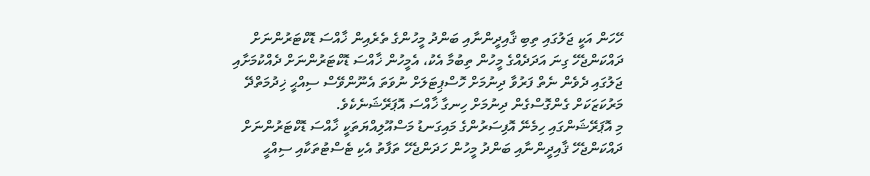ހޭހަން އަކީ ޖަލުގައި ތިބި ޤާއިދީންނާއި ބަންދު މީހުންގެ ތެރެއިން ޚާއްސަ ޑޮކްޓަރުންނަށް ދައްކަންޖެހޭ ގިނަ އަދަދެއްގެ މީހުން ތިބުމާ އެކު، އެމީހުން ޚާއްސަ ޑޮކްޓަރުންނަށް ދެއްކުމަށާއި ޖަލުގައި ދެވެން ނެތް ފަރުވާ ދިނުމަށް ހޮސްޕިޓަލަށް ނުވަތަ އެނޫންވޭސް ސިއްޙީ ޚިދުމަތްދޭ މަރުކަޒަކަށް ގެންގޮސްގެން ދިނުމަށް ހިނގާ ޚާއްސަ އޮޕަރޭޝަނެކެވެ.
މި އޮޕަރޭޝަންގައި ހިމެނޭ އޮފިސަރުންގެ މައިގަނޑު މަސްއޫލިއްޔަތަކީ ޚާއްސަ ޑޮކްޓަރުންނަށް ދައްކަންޖެހޭ ޤާއިދީންނާއި ބަންދު މީހުން ހަދަންޖެހޭ ތަފާތު އެކި ޓެސްޓުތަކާއި ސިއްޙީ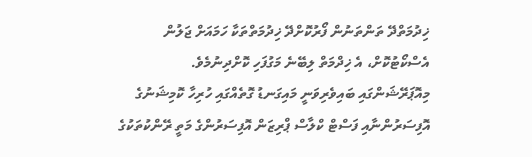ޚިދުމަތްދޭ ތަންތަނުން ފޯރުކޮށްދޭ ޚިދުމަތްތަކާ ހަމައަށް ޖަލުން އެސްކޯޓުކޮށް، އެ ޚިދްމަތް ލިބޭނެ މަގުފަހި ކޮށްދިނުމެވެ.
މިއޮޕަރޭޝަންގައި ބައިވެރިވަނީ މައިގަނޑު ގޮތެއްގައި ހުރިހާ ކޮމިޝަނުގެ އޮފިސަރުންނާއި ފަސްޓް ކްލާސް ޕްރިޒަން އޮފިސަރުންގެ މަތީ ރޭންކުތަކުގެ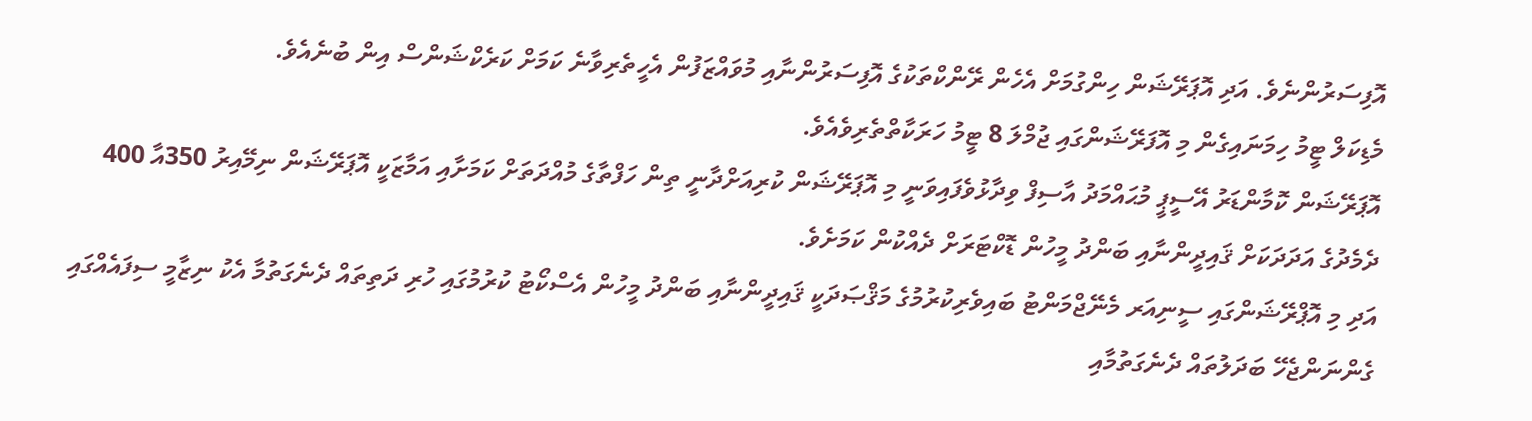އޮފިސަރުންނެވެ. އަދި އޮޕަރޭޝަން ހިންގުމަށް އެހެން ރޭންކްތަކުގެ އޮފިސަރުންނާއި މުވައްޒަފުން އެހީތެރިވާނެ ކަމަށް ކަރެކްޝަންސް އިން ބުނެއެވެ.
މެޑިކަލް ޓީމު ހިމަނައިގެން މި އޮފަރޭޝަންގައި ޖުމްލަ 8 ޓީމު ހަރަކާތްތެރިވެއެވެ.
އޮޕަރޭޝަން ކޮމާންޑަރު އޭސީޕީ މުޙައްމަދު އާސިފް ވިދާޅުވެފައިވަނީ މި އޮޕަރޭޝަން ކުރިއަށްދާނީ ތިން ހަފްތާގެ މުއްދަތަށް ކަމަށާއި އަމާޒަކީ އޮޕަރޭޝަން ނިމޭއިރު 350އާ 400 ދެމެދުގެ އަދަދަކަށް ޤައިދީންނާއި ބަންދު މީހުން ޑޮކްޓަރަށް ދެއްކުން ކަމަށެވެ.
އަދި މި އޮޕްރޭޝަންގައި ސީނިއަރ މެނޭޖްމަންޓު ބައިވެރިކުރުމުގެ މަޤްޞަދަކީ ޤައިދީންނާއި ބަންދު މީހުން އެސްކޯޓު ކުރުމުގައި ހުރި ދަތިތައް ދެނެގަތުމާ އެކު ނިޒާމީ ސިފައެއްގައި ގެންނަންޖެހޭ ބަދަލުތައް ދެނެގަތުމާއި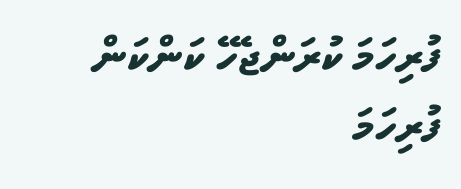ފުރިހަމަ ކުރަންޖެހޭ ކަންކަން ފުރިހަމަ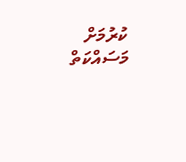ކުރުމަށް މަސައްކަތް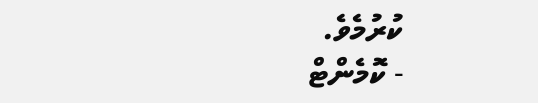ކުރުމެވެ.
- ކޮމެންޓް